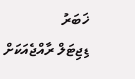ޚަބަރު
ޑިޖިޓަލް ރާއްޖެއަކަށް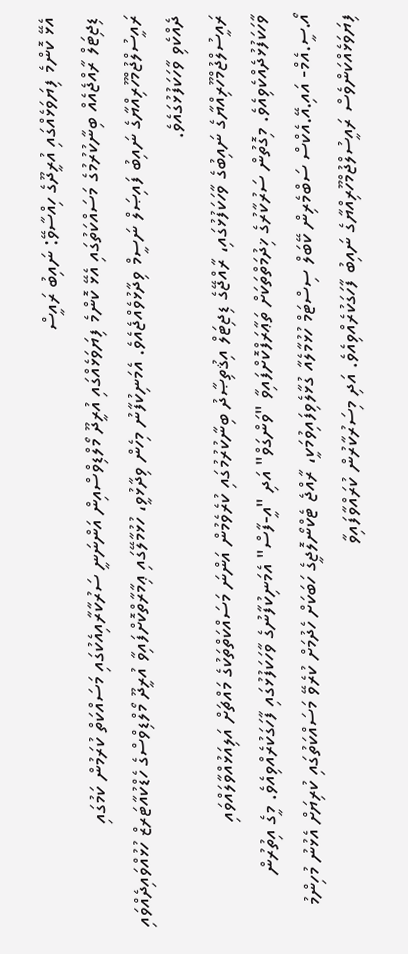އެޅޭ ކޮންމެ ފިޔަވަޅެއްގައި އުރީދޫގެ ހިއްސާވޭ: ނައިބު ރައީސް
ޑިޖިޓަލް ރާއްޖެއެއް ބިނާކުރުމުގެ މަސައްކަތުގައި އެޅޭ ކޮންމެ ފިޔަވަޅެއްގައި އުރީދޫ މޯލްޑިވްސްއިން އަންނަނީ ސަރުކާރާއިއެކުގައި މަސައްކަތް ކުރަމުން ކަމުގައި ރައީސުލްޖުމްހޫރިއްޔާގެ ނައިބު ފައިޞަލް ނަސީމް ވިދާޅުވެއްޖެއެވެ. އެމަނިކުފާނު މިހެން ވިދާޅުވީ، ހުޅުމާލޭގައި ޢިމާރާތްކޮށްފައިވާ އުރީދޫ މޯލްޑިވްސްގެ ހެޑްކުއާޓަރޒް ހުޅުއްވައިދެއްވައި ދެއްކެވި ވާހަކަފުޅުގައެވެ.
ރައީސުލްޖުމްހޫރިއްޔާގެ ނައިބުގެ ވާހަކަފުޅުގައި، ރާއްޖޭގެ ޑިޖިޓަލް އިޤުތިޞާދު ބިނާކުރުމުގައި ކުރެވެމުން އަންނަ މަސައްކަތްތަކުގެ މައްޗަށް އަލިއަޅުއްވާލައްވައި ވާހަކަފުޅުދެއްކެވިއެވެ. މިގޮތުން ސަރުކާރުގެ ޚިދުމަތްތަކަށް ތަޢާރަފްކޮށްފައިވާ "ވަންގަވް" އަދި "އީ-ފާސް" އެމަނިކުފާނުގެ ވާހަކަފުޅުގައި ފާހަގަކުރެއްވިއެވެ. މީގެ އިތުރުން އޯ.ސީ.އެމް- އައި.އޭ.އެކްސް ސަބްމެރިން ކޭބަލް ސިސްޓަމް ހުޅުމާލެއާ ގުޅާލެވިފައިވުމަކީ، ރާއްޖެ ޓެކްނޯލޮޖީގެ ހަބަކަށް ހެދުމަށް ކުރެވޭ މަސައްކަތުގައި ކުރިޔަށް އެޅުނު މުހިންމު ފިޔަވަޅެއްކަންވެސް ރައީސުލްޖުމްހޫރިއްޔާގެ ނައިބު ފާހަގަކުރެއްވިއެވެ. އަދި މިސަރުކާރުން ކުރައްވާފައިވާ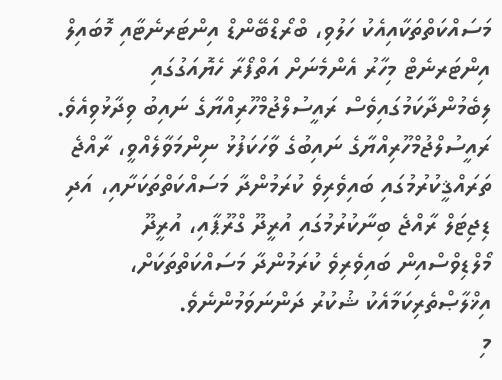މަސައްކަތްތަކާއިއެކު ހަލުވި، ބްރޯޑްބޭންޑް އިންޓަރނެޓާއި މޮބައިލް އިންޓަރނެޓް މިހާރު އެންމެނަށް އަތްފޯރާ ހެޔޮއަގުގައި ލިބެމުންދާކަމުގައިވެސް ރައީސުލްޖުމްހޫރިއްޔާގެ ނައިބު ވިދާޅުވިއެވެ.
ރައީސުލްޖުމްހޫރިއްޔާގެ ނައިބުގެ ވާހަކަފުޅު ނިންމަވާލެއްވީ، ރާއްޖެ ތަރައްޤީކުރުމުގައި ބައިވެރިވެ ކުރަމުންދާ މަސައްކަތްތަކަށާއި، އަދި ޑިޖިޓަލް ރާއްޖެ ބިނާކުރުމުގައި އުރީދޫ ގްރޫޕާއި، އުރީދޫ މޯލްޑިވްސްއިން ބައިވެރިވެ ކުރަމުންދާ މަސައްކަތްތަކަށް، އިޚްލާޞްތެރިކަމާއެކު ޝުކުރު ދަންނަވަމުންނެވެ.
މި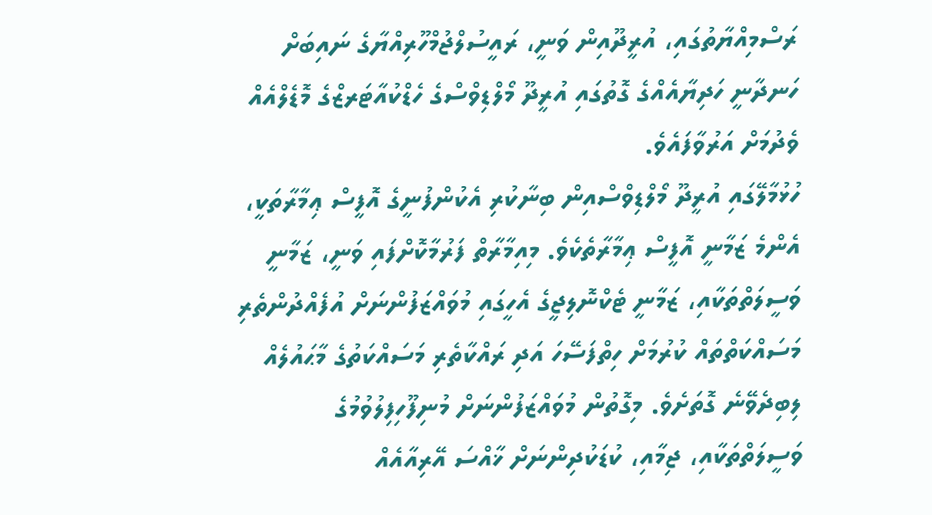ރަސްމިއްޔާތުގައި، އުރީދޫއިން ވަނީ، ރައީސުލްޖުމްހޫރިއްޔާގެ ނައިބަށް ހަނދާނީ ހަދިޔާއެއްގެ ގޮތުގައި އުރީދޫ މޯލްޑިވްސްގެ ހެޑްކުއާޓަރޒްގެ މޮޑެލްއެއް ވެދުމަށް އަރުވާފައެވެ.
ހުޅުމާލޭގައި އުރީދޫ މޯލްޑިވްސްއިން ބިނާކުރި އެކުންފުނީގެ އޮފީސް ޢިމާރާތަކީ، އެންމެ ޒަމާނީ އޮފީސް ޢިމާރާތެކެވެ. މިއިމާރާތް ފަރުމާކޮށްފައި ވަނީ، ޒަމާނީ ވަސީލަތްތަކާއި، ޒަމާނީ ޓެކްނޮލިޖީގެ އެހީގައި މުވައްޒަފުންނަށް އުފެއްދުންތެރި މަސައްކަތްތައް ކުރުމަށް ހިތްފަސޭހަ އަދި ރައްކާތެރި މަސައްކަތުގެ މާޙައުލެއް ލިބިދެވޭނެ ގޮތަށެވެ. މިގޮތުން މުވައްޒަފުންނަށް މުނިފޫހިފިލުވުމުގެ ވަސީލަތްތަކާއި، ޖިމާއި، ކުޑަކުދިންނަށް ޚާއްސަ އޭރިއާއެއް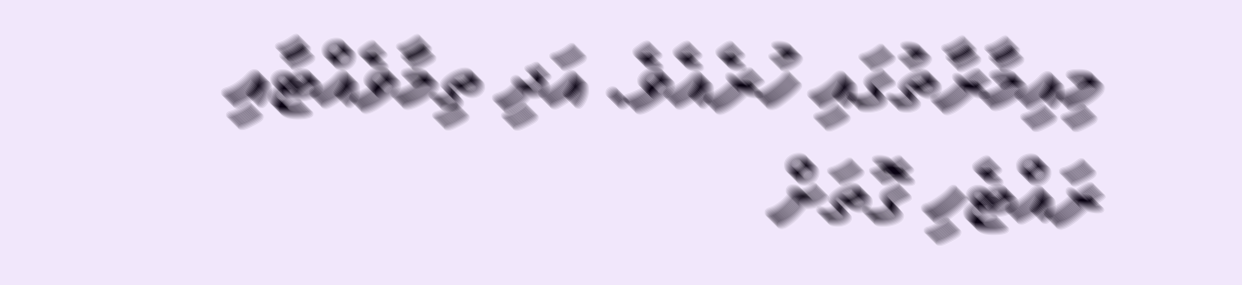މިއިމާރާތުގައި ހުރެއެވެ. އަދި ތިމާވެއްޓާއި ރައްޓެހި ގޮތަށް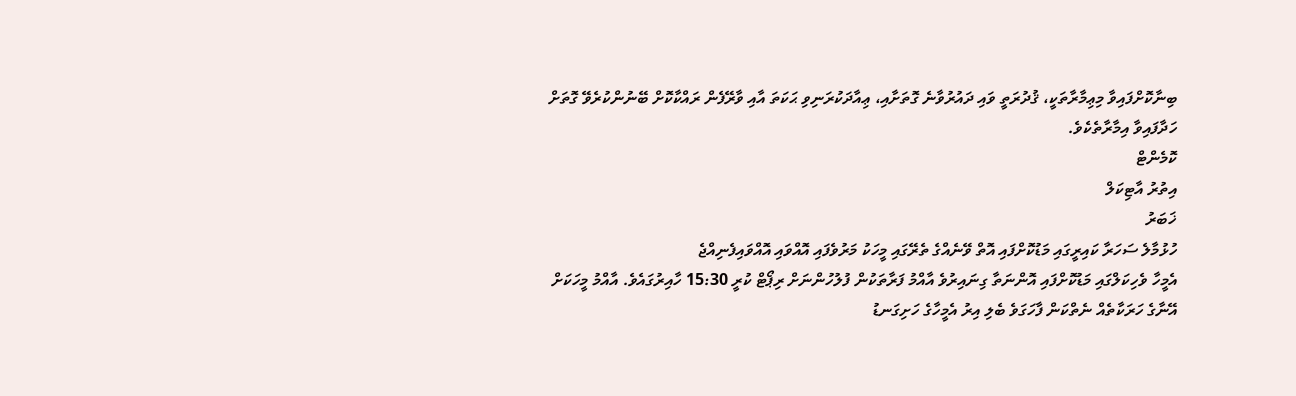ބިނާކޮށްފައިވާ މިޢިމާރާތަކީ، ޤުދުރަތީ ވައި ދައުރުވާނެ ގޮތަށާއި، ޢިއާދަކުރަނިވި ޙަކަތަ އާއި ވާރޭފެން ރައްކާކޮށް ބޭނުންކުރެވޭ ގޮތަށް ހަދާފައިވާ އިމާރާތެކެވެ.
ކޮމެންޓް
އިތުރު އާޓިކަލް
ޚަބަރު
ހުޅުމާލެ ސަހަރާ ކައިރީގައި މަޑުކޮށްފައި އޮތް ވޭނެއްގެ ތެރޭގައި މީހަކު މަރުވެފައި އޮއްވައި އޮއްވައިފެނިއްޖެ
އެމީހާ ވެހިކަލްގައި މަޑުކޮށްފައި އޮންނަތާ ގިނައިރުވެ އާއްމު ފަރާތަކުން ފުލުހުންނަށް ރިޕޯޓް ކުރީ 15:30 ހާއިރުގައެވެ. އާއްމު މީހަކަށް އޭނާގެ ހަރަކާތެއް ނެތްކަން ފާހަގަވެ ބެލި އިރު އެމީހާގެ ހަށިގަނޑު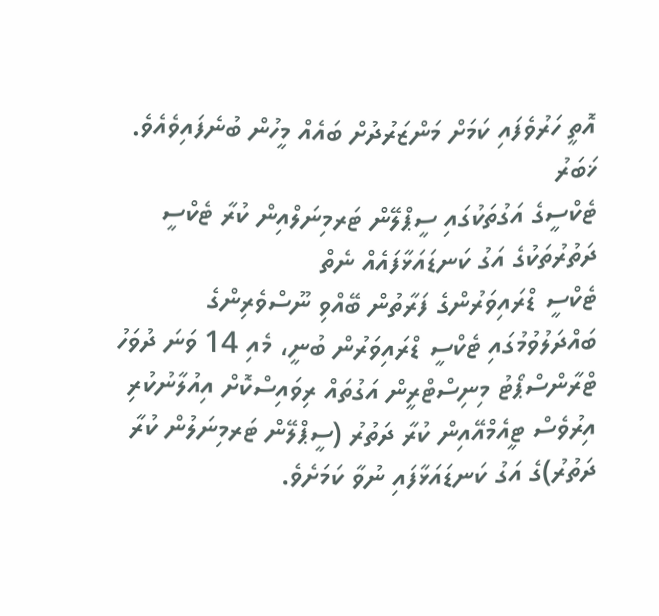އޮތީ ހަރުވެފައި ކަމަށް މަންޒަރުދުށް ބައެއް މީހުން ބުނެފައިވެއެވެ.
ޚަބަރު
ޓެކްސީގެ އަގުތަކުގައި ސީޕްލޭން ޓަރމިނަލްއިން ކުރާ ޓެކްސީ ދަތުރުތަކުގެ އަގު ކަނޑައަޅާފައެއް ނެތް
ޓެކްސީ ޑްރައިވަރުންގެ ފަރާތުން ބޭއްވި ނޫސްވެރިންގެ ބައްދަލުވުމުގައި ޓެކްސީ ޑްރައިވަރުން ބުނީ، މެއި 14 ވަނަ ދުވަހު ޓްރާންސްޕޯޓު މިނިސްޓްރީން އަގުތައް ރިވައިސްކޮށް އިއުލާނުކުރި އިރުވެސް ޓީއެމްއޭއިން ކުރާ ދަތުރު (ސީޕްލޭން ޓަރމިނަލުން ކުރާ ދަތުރު)ގެ އަގު ކަނޑައަޅާފައި ނުވާ ކަމަށެވެ.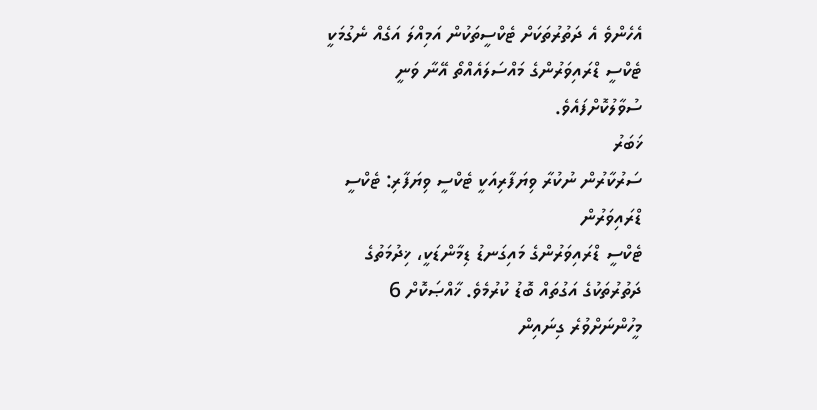އެހެންވެ އެ ދަތުރުތަކަށް ޓެކްސީތަކުން އަމިއްލަ އަގެއް ނެގުމަކީ ޓެކްސީ ޑްރައިވަރުންގެ މައްސަލައެއްތޯ އޭނާ ވަނީ ސުވާލުކޮށްފައެވެ.
ޚަބަރު
ސަރުކާރުން ނުކުރާ ވިޔަފާރިއަކީ ޓެކްސީ ވިޔަފާރި: ޓެކްސީ ޑްރައިވަރުން
ޓެކްސީ ޑްރައިވަރުންގެ މައިގަނޑު ޑިމާންޑަކީ، ޚިދުމަތުގެ ދަތުރުތަކުގެ އަގުތައް ބޮޑު ކުރުމެވެ. ޚާއްޞަކޮށް 6 މީހުންނަށްވުރެ ގިނައިން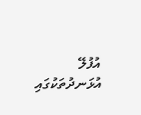އުފުލޭ އުޅަނދުތަކުގައި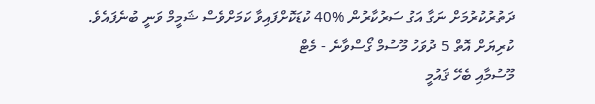ދަތުރުކުރުމަށް ނަގާ އަގު ސަރުކާރުން %40 ކުޑަކޮށްފައިވާ ކަމަށްވެސް ޝަމީމް ވަނީ ބުނެފައެވެ.
ކުރިޔަށް އޮތް 5 ދުވަހު މޫސުމް ގޯސްވާނެ - މެޓް
މޫސުމާއި ބެހޭ ޤައުމީ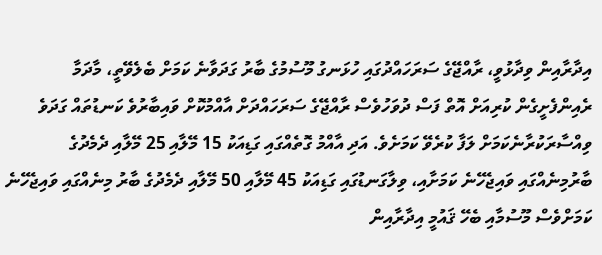އިދާރާއިން ވިދާޅުވީ، ރާއްޖޭގެ ސަރަހައްދުގައި ހުޅަނގު މޫސުމުގެ ބާރު ގަދަވާނެ ކަމަށް ބެލެވޭތީ، މާދަމާ ރެއިންފެށީގެން ކުރިއަށް އޮތް ފަސް ދުވަހުވެސް ރާއްޖޭގެ ސަރަހައްދަށް އާއްމުކޮށް ވައިބާރުވެ ކަނޑުތައް ގަދަވެ ވިއްސާރަކުރާނެކަމަށް ލަފާ ކުރެވޭ ކަމަށެވެ. އަދި އާއްމު ގޮތެއްގައި ގަޑިއަކު 15 މޭލާއި 25 މޭލާއި ދެމެދުގެ ބާރުމިނެއްގައި ވައިޖެހޭނެ ކަމަށާއި، ވިލާގަނޑުގައި ގަޑިއަކު 45 މޭލާއި 50 މޭލާއި ދެމެދުގެ ބާރު މިނެއްގައި ވައިޖެހޭނެ ކަމަށްވެސް މޫސުމާއި ބެހޭ ޤައުމީ އިދާރާއިން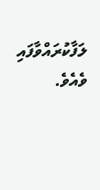ލަފާކުރައްވާފައި ވެއެވެ.